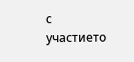с участието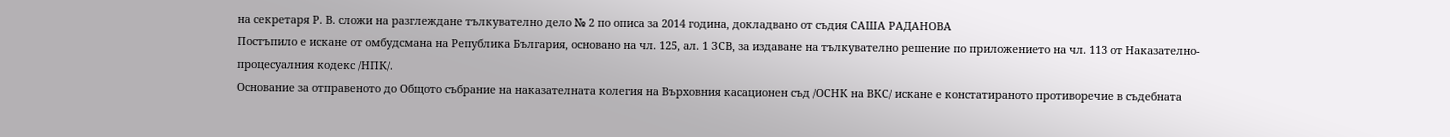на секретаря Р. В. сложи на разглеждане тълкувателно дело № 2 по описа за 2014 година, докладвано от съдия САША РАДАНОВА
Постъпило е искане от омбудсмана на Република България, основано на чл. 125, ал. 1 ЗСВ, за издаване на тълкувателно решение по приложението на чл. 113 от Наказателно-процесуалния кодекс /НПК/.
Основание за отправеното до Общото събрание на наказателната колегия на Върховния касационен съд /ОСНК на ВКС/ искане е констатираното противоречие в съдебната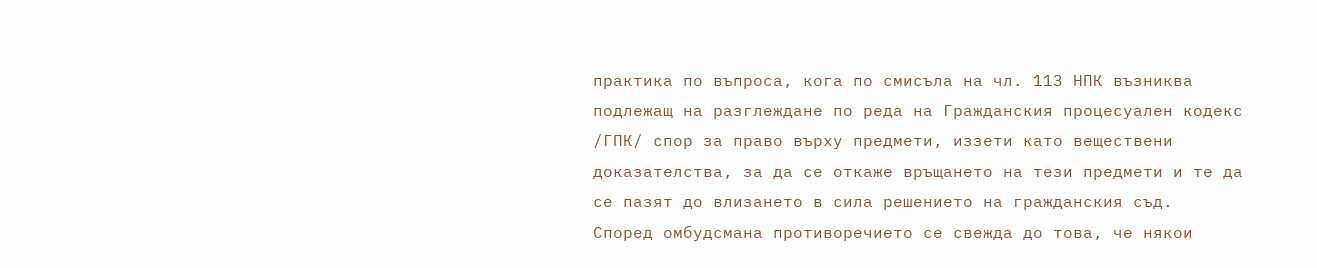практика по въпроса, кога по смисъла на чл. 113 НПК възниква подлежащ на разглеждане по реда на Гражданския процесуалeн кодекс /ГПК/ спор за право върху предмети, иззети като веществени доказателства, за да се откаже връщането на тези предмети и те да се пазят до влизането в сила решението на гражданския съд.
Според омбудсмана противоречието се свежда до това, че някои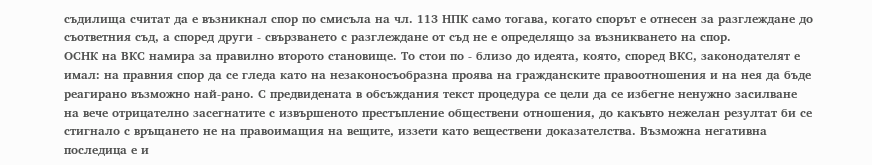съдилища считат да е възникнал спор по смисъла на чл. 113 НПК само тогава, когато спорът е отнесен за разглеждане до съответния съд, а според други - свързването с разглеждане от съд не е определящо за възникването на спор.
ОСНК на ВКС намира за правилно второто становище. То стои по - близо до идеята, която, според ВКС, законодателят е имал: на правния спор да се гледа като на незаконосъобразна проява на гражданските правоотношения и на нея да бъде реагирано възможно най-рано. С предвидената в обсъждания текст процедура се цели да се избегне ненужно засилване на вече отрицателно засегнатите с извършеното престъпление обществени отношения, до какъвто нежелан резултат би се стигнало с връщането не на правоимащия на вещите, иззети като веществени доказателства. Възможна негативна последица е и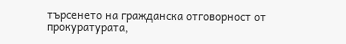търсенето на гражданска отговорност от прокуратурата,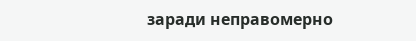заради неправомерно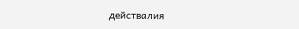действалия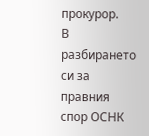прокурор.
В разбирането си за правния спор ОСНК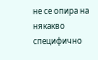не се опира на някакво специфично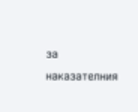за наказателния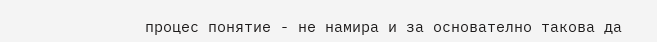процес понятие - не намира и за основателно такова да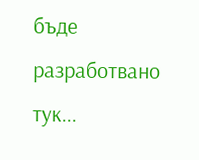бъде разработвано тук...